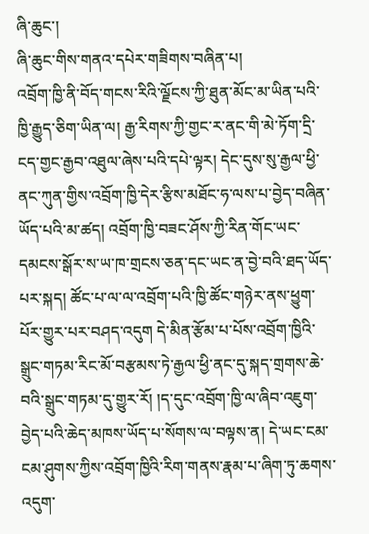ཞི་ཆུང་།
ཞི་ཆུང་གིས་གནའ་དཔེར་གཟིགས་བཞིན་པ།
འབྲོག་ཁྱི་ནི་བོད་གངས་རིའི་ལྗོངས་ཀྱི་ཐུན་མོང་མ་ཡིན་པའི་ཁྱི་རྒྱུད་ཅིག་ཡིན་ལ། རྒྱ་རིགས་ཀྱི་གྱང་ར་ནང་གི་མེ་ཏོག་དྲི་ངད་གྱང་རྒྱབ་འཐུལ་ཞེས་པའི་དཔེ་ལྟར། དེང་དུས་སུ་རྒྱལ་ཕྱི་ནང་ཀུན་གྱིས་འབྲོག་ཁྱི་དེར་རྩིས་མཐོང་ཧ་ལས་པ་བྱེད་བཞིན་ཡོད་པའི་མ་ཚད། འབྲོག་ཁྱི་བཟང་ཤོས་ཀྱི་རིན་གོང་ཡང་དམངས་སྒོར་ས་ཡ་ཁ་གྲངས་ཅན་དང་ཡང་ན་བྱེ་བའི་ཐད་ཡོད་པར་སྐད། ཚོང་པ་ལ་ལ་འབྲོག་པའི་ཁྱི་ཚོང་གཉེར་ནས་ཕྱུག་པོར་གྱུར་པར་བཤད་འདུག དེ་མིན་རྩོམ་པ་པོས་འབྲོག་ཁྱིའི་སྒྲུང་གཏམ་རིང་མོ་བརྩམས་ཏེ་རྒྱལ་ཕྱི་ནང་དུ་སྐད་གྲགས་ཆེ་བའི་སྒྲུང་གཏམ་དུ་གྱུར་རོ། །ད་དུང་འབྲོག་ཁྱི་ལ་ཞིབ་འཇུག་བྱེད་པའི་ཆེད་མཁས་ཡོད་པ་སོགས་ལ་བལྟས་ན། དེ་ཡང་ངམ་ངམ་ཤུགས་ཀྱིས་འབྲོག་ཁྱིའི་རིག་གནས་རྣམ་པ་ཞིག་ཏུ་ཆགས་འདུག་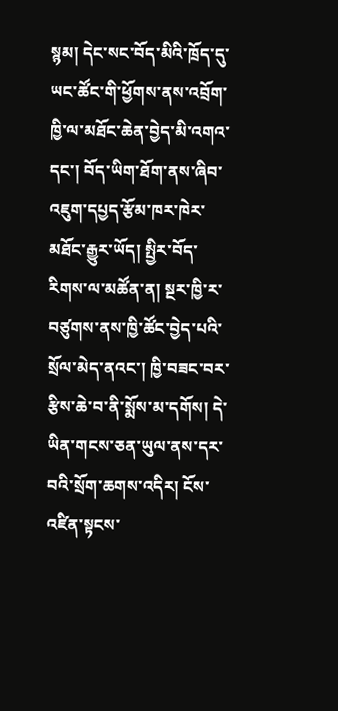སྙམ། དེང་སང་བོད་མིའི་ཁྲོད་དུ་ཡང་ཚོང་གི་ཕྱོགས་ནས་འབྲོག་ཁྱི་ལ་མཐོང་ཆེན་བྱེད་མི་འགའ་དང་། བོད་ཡིག་ཐོག་ནས་ཞིབ་འཇུག་དཔྱད་རྩོམ་ཁར་ཁེར་མཐོང་རྒྱུར་ཡོད། སྤྱིར་བོད་རིགས་ལ་མཚོན་ན། སྔར་ཁྱི་ར་བཙུགས་ནས་ཁྱི་ཚོང་བྱེད་པའི་སྲོལ་མེད་ནའང་། ཁྱི་བཟང་བར་རྩིས་ཆེ་བ་ནི་སྨོས་མ་དགོས། དེ་ཡིན་གངས་ཅན་ཡུལ་ནས་དར་བའི་སྲོག་ཆགས་འདིར། ངོས་འཛིན་སྟངས་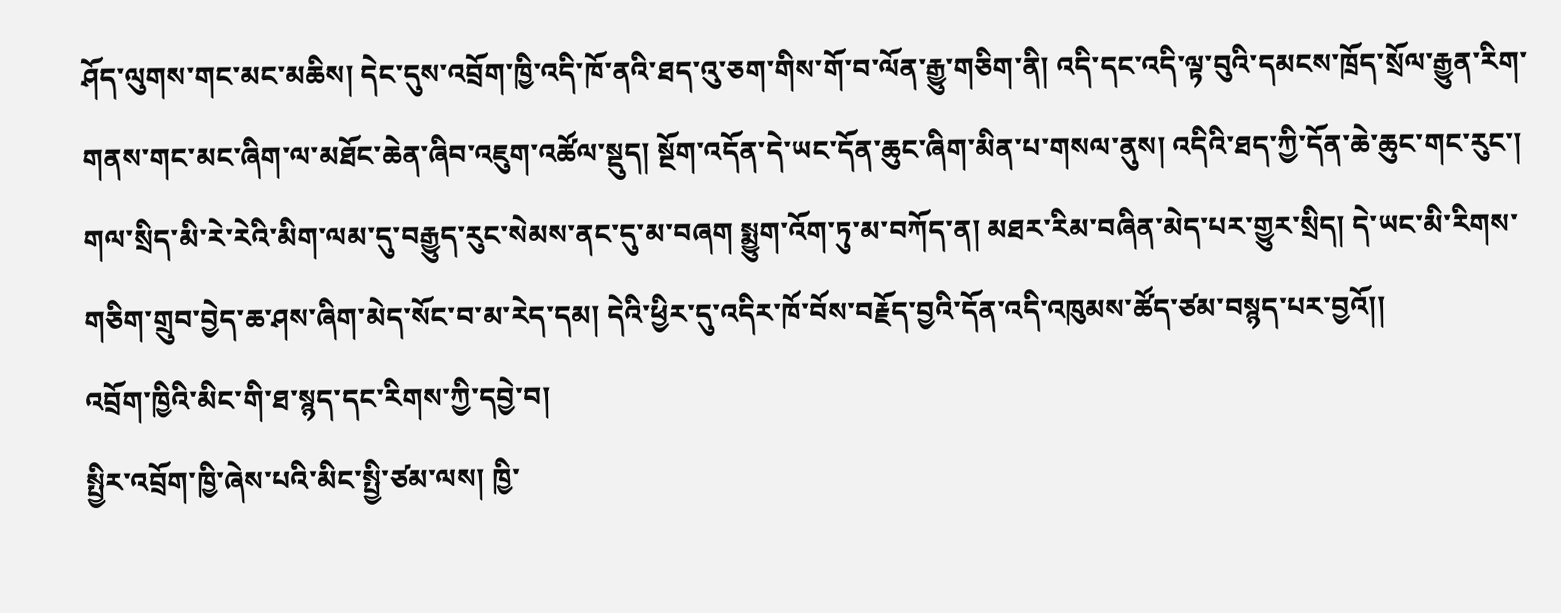ཤོད་ལུགས་གང་མང་མཆིས། དེང་དུས་འབྲོག་ཁྱི་འདི་ཁོ་ནའི་ཐད་འུ་ཅག་གིས་གོ་བ་ལོན་རྒྱུ་གཅིག་ནི། འདི་དང་འདི་ལྟ་བུའི་དམངས་ཁྲོད་སྲོལ་རྒྱུན་རིག་གནས་གང་མང་ཞིག་ལ་མཐོང་ཆེན་ཞིབ་འཇུག་འཚོལ་སྡུད། སྔོག་འདོན་དེ་ཡང་དོན་ཆུང་ཞིག་མིན་པ་གསལ་ནུས། འདིའི་ཐད་ཀྱི་དོན་ཆེ་ཆུང་གང་རུང་། གལ་སྲིད་མི་རེ་རེའི་མིག་ལམ་དུ་བརྒྱུད་རུང་སེམས་ནང་དུ་མ་བཞག སྨྱུག་འོག་ཏུ་མ་བཀོད་ན། མཐར་རིམ་བཞིན་མེད་པར་གྱུར་སྲིད། དེ་ཡང་མི་རིགས་གཅིག་གྲུབ་བྱེད་ཆ་ཤས་ཞིག་མེད་སོང་བ་མ་རེད་དམ། དེའི་ཕྱིར་དུ་འདིར་ཁོ་བོས་བརྗོད་བྱའི་དོན་འདི་འཁུམས་ཚོད་ཙམ་བསྙད་པར་བྱའོ།།
འབྲོག་ཁྱིའི་མིང་གི་ཐ་སྙད་དང་རིགས་ཀྱི་དབྱེ་བ།
སྤྱིར་འབྲོག་ཁྱི་ཞེས་པའི་མིང་སྤྱི་ཙམ་ལས། ཁྱི་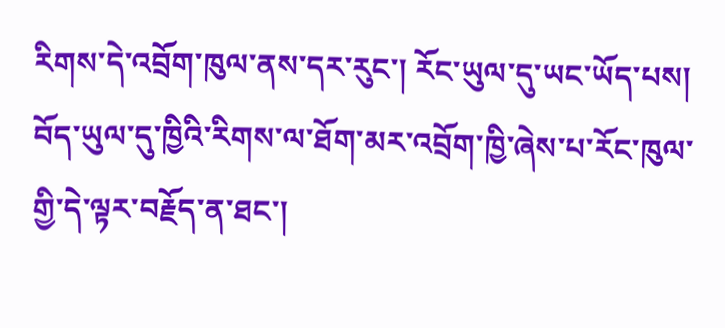རིགས་དེ་འབྲོག་ཁུལ་ནས་དར་རུང་། རོང་ཡུལ་དུ་ཡང་ཡོད་པས། བོད་ཡུལ་དུ་ཁྱིའི་རིགས་ལ་ཐོག་མར་འབྲོག་ཁྱི་ཞེས་པ་རོང་ཁུལ་གྱི་དེ་ལྟར་བརྗོད་ན་ཐང་།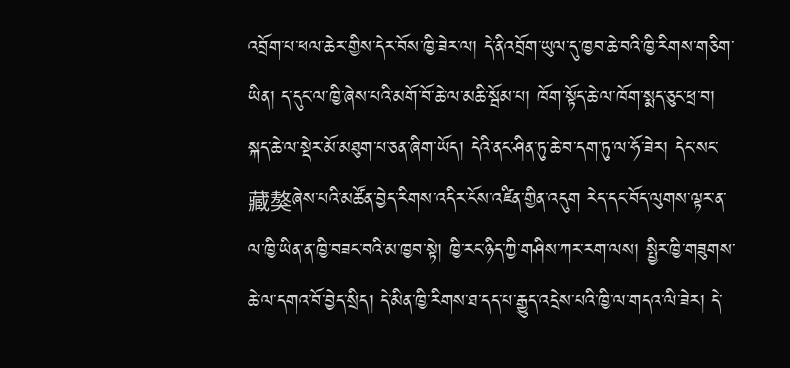འབྲོག་པ་ཕལ་ཆེར་གྱིས་དེར་བོས་ཁྱི་ཟེར་ལ། དེ་ནིའབྲོག་ཡུལ་དུ་ཁྱབ་ཆེ་བའི་ཁྱི་རིགས་གཅིག་ཡིན། ད་དུང་ལ་ཁྱི་ཞེས་པའི་མགོ་བོ་ཆེ་ལ་མཆི་སྦོམ་པ། ཁོག་སྟོད་ཆེ་ལ་ཁོག་སྨད་ཅུང་ཕྲ་བ། སྐད་ཆེ་ལ་སྡེར་མོ་མཐུག་པ་ཅན་ཞིག་ཡོད། དེའི་ནང་ཤིན་ཏུ་ཆེ་བ་དག་ཏུ་ལ་ཧོ་ཟེར། དེང་སང་藏獒ཞེས་པའི་མཚོན་བྱེད་རིགས་འདིར་ངོས་འཛིན་གྱིན་འདུག རེད་དང་བོད་ལུགས་ལྟར་ན་ལ་ཁྱི་ཡིན་ན་ཁྱི་བཟང་བའི་མ་ཁྱབ་སྟེ། ཁྱི་རང་ཉིད་ཀྱི་གཤིས་ཀར་རག་ལས། སྤྱིར་ཁྱི་གཟུགས་ཆེ་ལ་དགའ་བོ་བྱེད་སྲིད། དེ་མིན་ཁྱི་རིགས་ཐ་དད་པ་རྒྱུད་འདྲེས་པའི་ཁྱི་ལ་གདའ་ལི་ཟེར། དེ་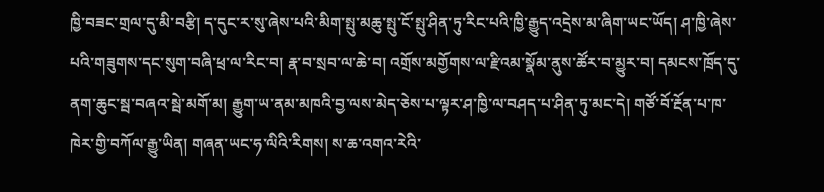ཁྱི་བཟང་གྲལ་དུ་མི་བརྩི། ད་དུང་ར་སུ་ཞེས་པའི་མིག་སྤུ་མཆུ་སྤུ་ངོ་སྤུ་ཤིན་ཏུ་རིང་པའི་ཁྱི་རྒྱུད་འདྲེས་མ་ཞིག་ཡང་ཡོད། ཤ་ཁྱི་ཞེས་པའི་གཟུགས་དང་སུག་བཞི་ཕྲ་ལ་རིང་བ། རྣ་བ་སྲབ་ལ་ཆེ་བ། འགྲོས་མགྱོགས་ལ་རྫིའམ་སྣོམ་ནུས་ཚོར་བ་མྱུར་བ། དམངས་ཁྲོད་དུ་ནག་ཆུང་སྦ་བཞའ་སྦེ་མགོ་མ། རྒྱུག་ཡ་ནམ་མཁའི་བྱ་ལས་མེད་ཅེས་པ་ལྟར་ཤ་ཁྱི་ལ་བཤད་པ་ཤིན་ཏུ་མང་དེ། གཙོ་བོ་རྔོན་པ་ཁ་ཁེར་གྱི་བཀོལ་རྒྱུ་ཡིན། གཞན་ཡང་ཧ་ལིའི་རིགས། ས་ཆ་འགའ་རེའི་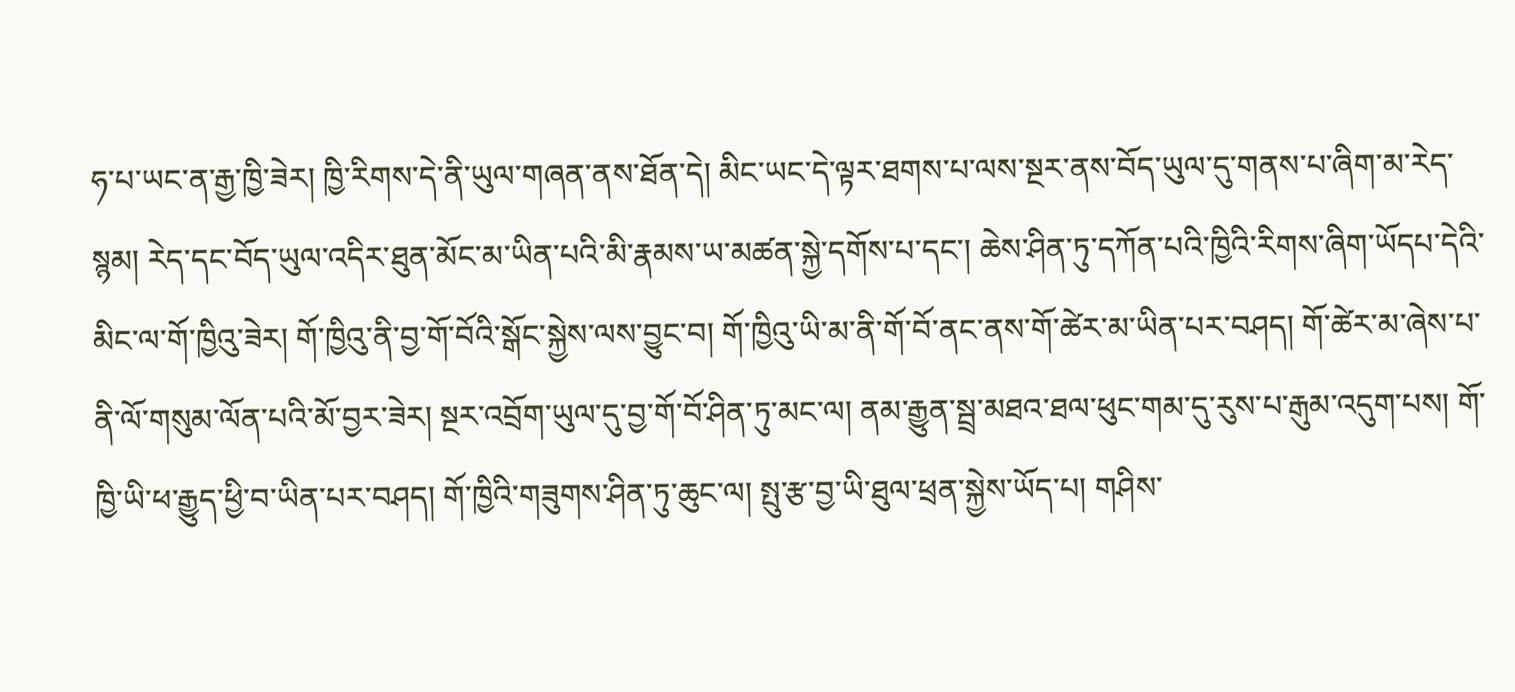ཧ་པ་ཡང་ན་རྒྱ་ཁྱི་ཟེར། ཁྱི་རིགས་དེ་ནི་ཡུལ་གཞན་ནས་ཐོན་དེ། མིང་ཡང་དེ་ལྟར་ཐགས་པ་ལས་སྔར་ནས་བོད་ཡུལ་དུ་གནས་པ་ཞིག་མ་རེད་སྙམ། རེད་དང་བོད་ཡུལ་འདིར་ཐུན་མོང་མ་ཡིན་པའི་མི་རྣམས་ཡ་མཚན་སྐྱེ་དགོས་པ་དང་། ཆེས་ཤིན་ཏུ་དཀོན་པའི་ཁྱིའི་རིགས་ཞིག་ཡོདཔ་དེའི་མིང་ལ་གོ་ཁྱིའུ་ཟེར། གོ་ཁྱིའུ་ནི་བྱ་གོ་བོའི་སྒོང་སྐྱེས་ལས་བྱུང་བ། གོ་ཁྱིའུ་ཡི་མ་ནི་གོ་བོ་ནང་ནས་གོ་ཚེར་མ་ཡིན་པར་བཤད། གོ་ཚེར་མ་ཞེས་པ་ནི་ལོ་གསུམ་ལོན་པའི་མོ་བྱར་ཟེར། སྔར་འབྲོག་ཡུལ་དུ་བྱ་གོ་བོ་ཤིན་ཏུ་མང་ལ། ནམ་རྒྱུན་སྦྲ་མཐའ་ཐལ་ཕུང་གམ་དུ་རུས་པ་རྒུམ་འདུག་པས། གོ་ཁྱི་ཡི་ཕ་རྒྱུད་ཕྱི་བ་ཡིན་པར་བཤད། གོ་ཁྱིའི་གཟུགས་ཤིན་ཏུ་ཆུང་ལ། སྤུ་རྩ་བྱ་ཡི་ཐུལ་ཕྲན་སྐྱེས་ཡོད་པ། གཤིས་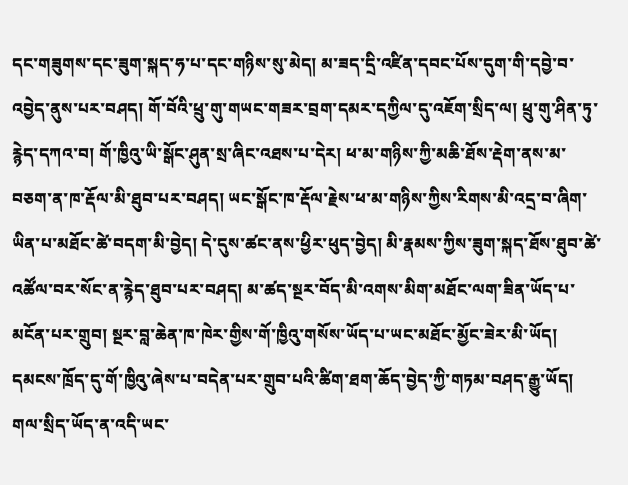དང་གཟུགས་དང་ཟུག་སྐད་ཧ་པ་དང་གཉིས་སུ་མེད། མ་ཟད་དྲི་འཛིན་དབང་པོས་དུག་གི་དབྱེ་བ་འབྱེད་ནུས་པར་བཤད། གོ་བོའི་ཕྲུ་གུ་གཡང་གཟར་བྲག་དམར་དཀྱིལ་དུ་འཇོག་སྲིད་ལ། ཕྲུ་གུ་ཤིན་ཏུ་རྙེད་དཀའ་བ། གོ་ཁྱིའུ་ཡི་སྒོང་ཤུན་སྲ་ཞིང་འཐས་པ་དེར། ཕ་མ་གཉིས་ཀྱི་མཆི་ཐོས་རྡེག་ནས་མ་བཅག་ན་ཁ་རྡོལ་མི་ཐུབ་པར་བཤད། ཡང་སྒོང་ཁ་རྡོལ་རྗེས་ཕ་མ་གཉིས་ཀྱིས་རིགས་མི་འདྲ་བ་ཞིག་ཡིན་པ་མཐོང་ཚེ་བདག་མི་བྱེད། དེ་དུས་ཚང་ནས་ཕྱིར་ཕུད་བྱེད། མི་རྣམས་ཀྱིས་ཟུག་སྐད་ཐོས་ཐུབ་ཚེ་འཚོལ་བར་སོང་ན་རྙེད་ཐུབ་པར་བཤད། མ་ཚད་སྔར་བོད་མི་འགས་མིག་མཐོང་ལག་ཟིན་ཡོད་པ་མངོན་པར་གྲུབ། སྔར་བླ་ཆེན་ཁ་ཁེར་གྱིས་གོ་ཁྱིའུ་གསོས་ཡོད་པ་ཡང་མཐོང་མྱོང་ཟེར་མི་ཡོད། དམངས་ཁྲོད་དུ་གོ་ཁྱིའུ་ཞེས་པ་བདེན་པར་གྲུབ་པའི་ཚིག་ཐག་ཆོད་བྱེད་ཀྱི་གཏམ་བཤད་རྒྱུ་ཡོད། གལ་སྲིད་ཡོད་ན་འདི་ཡང་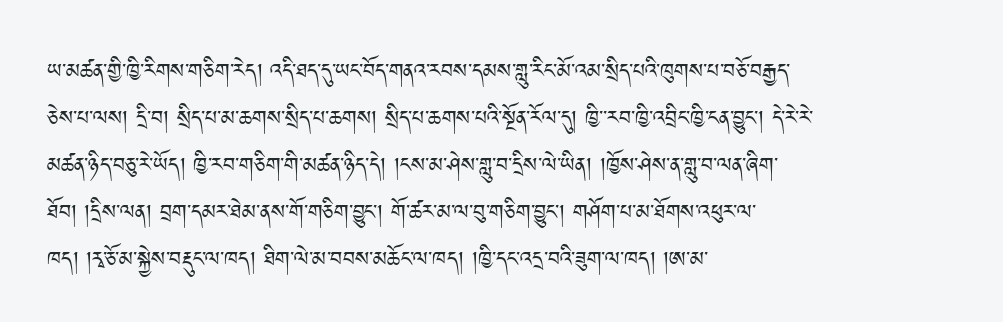ཡ་མཚན་གྱི་ཁྱི་རིགས་གཅིག་རེད། འདི་ཐད་དུ་ཡང་བོད་གནའ་རབས་དམས་གླུ་རིང་མོ་འམ་སྲིད་པའི་ཁུགས་པ་བཅོ་བརྒྱད་ཅེས་པ་ལས། དྲི་བ། སྲིད་པ་མ་ཆགས་སྲིད་པ་ཆགས། སྲིད་པ་ཆགས་པའི་སྔོན་རོལ་དུ། ཁྱི་་རབ་ཁྱི་འབྲིང་ཁྱི་ངན་བྱུང་། དེ་རེ་རེ་མཚན་ཉིད་བཅུ་རེ་ཡོད། ཁྱི་རབ་གཅིག་གི་མཚན་ཉིད་དེ། །ངས་མ་ཤེས་གླུ་བ་དྲིས་ལེ་ཡིན། །ཁྱོས་ཤེས་ན་གླུ་བ་ལན་ཞིག་ཐོབ། །དྲིས་ལན། བྲག་དམར་ཐེམ་ནས་གོ་གཅིག་བྱུང་། གོ་ཚར་མ་ལ་བུ་གཅིག་བྱུང་། གཤོག་པ་མ་ཐོགས་འཕུར་ལ་ཁད། །རྭ་ཅོ་མ་སྐྱེས་བརྡུང་ལ་ཁད། ཐིག་ལེ་མ་བབས་མཆོང་ལ་ཁད། །ཁྱི་དང་འདྲ་བའི་ཟུག་ལ་ཁད། །ཨ་མ་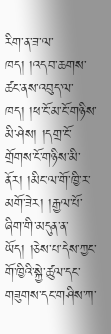རིག་ན་ཟ་ལ་ཁད། །འདབ་ཆགས་ཚང་ནས་འབུད་ལ་ཁད། །ཕ་ངོ་མ་ངོ་གཉིས་མི་ཤེས། །དགྲ་ངོ་གྲོགས་ངོ་གཉིས་མི་ནོར། །མིང་ལ་གོ་ཁྱི་ར་མགོ་ཟེར། །རྒྱལ་པོ་ཞིག་གི་མདུན་ན་ཡོད། །ཅེས་པ་དེས་ཀྱང་གོ་ཁྱིའི་སྐྱེ་ཚུལ་དང་གཟུགས་དང་གཤིས་ཀ་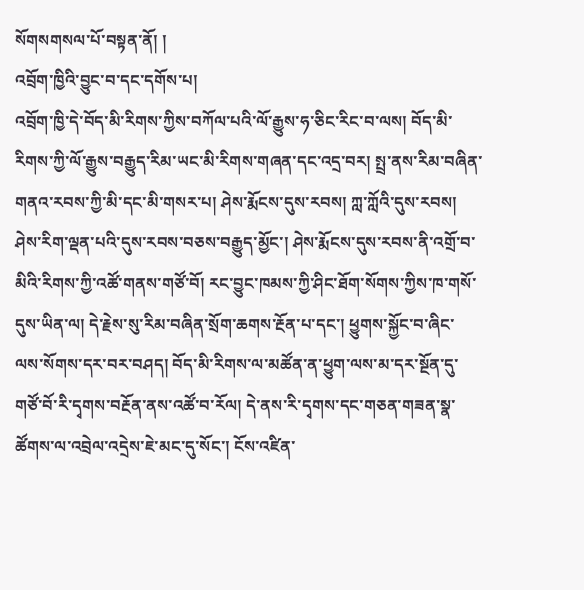སོགསགསལ་པོ་བསྟན་ནོ། །
འབྲོག་ཁྱིའི་བྱུང་བ་དང་དགོས་པ།
འབྲོག་ཁྱི་དེ་བོད་མི་རིགས་ཀྱིས་བཀོལ་པའི་ལོ་རྒྱུས་ཧ་ཅིང་རིང་བ་ལས། བོད་མི་རིགས་ཀྱི་ལོ་རྒྱུས་བརྒྱུད་རིམ་ཡང་མི་རིགས་གཞན་དང་འདྲ་བར། སྤྲ་ནས་རིམ་བཞིན་གནའ་རབས་ཀྱི་མི་དང་མི་གསར་པ། ཤེས་རྨོངས་དུས་རབས། ཀླ་ཀློའི་དུས་རབས། ཤེས་རིག་ལྡན་པའི་དུས་རབས་བཅས་བརྒྱུད་མྱོང་། ཤེས་རྨོངས་དུས་རབས་ནི་འགྲོ་བ་མིའི་རིགས་ཀྱི་འཚོ་གནས་གཙོ་བོ། རང་བྱུང་ཁམས་ཀྱི་ཤིང་ཐོག་སོགས་ཀྱིས་ཁ་གསོ་དུས་ཡིན་ལ། དེ་རྗེས་སུ་རིམ་བཞིན་སྲོག་ཆགས་རྔོན་པ་དང་། ཕྱུགས་སྐྱོང་བ་ཞིང་ལས་སོགས་དར་བར་བཤད། བོད་མི་རིགས་ལ་མཚོན་ན་ཕྱུག་ལས་མ་དར་སྔོན་དུ་གཙོ་བོ་རི་དྭགས་བརྔོན་ནས་འཚོ་བ་རོལ། དེ་ནས་རི་དྭགས་དང་གཅན་གཟན་སྣ་ཚོགས་ལ་འབྲེལ་འདྲེས་ཇེ་མང་དུ་སོང་། ངོས་འཛིན་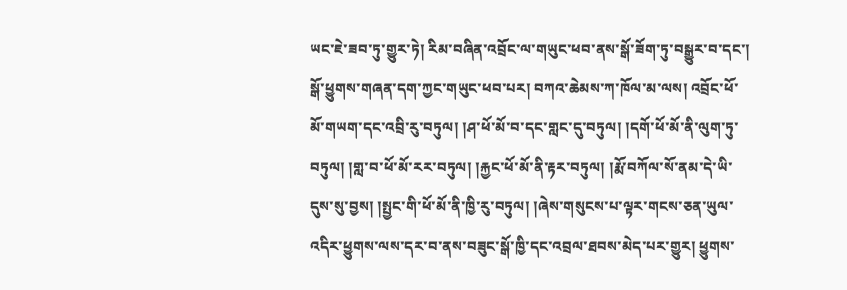ཡང་ཇེ་ཟབ་ཏུ་གྱུར་ཏེ། རིམ་བཞིན་འབྲོང་ལ་གཡུང་ཕབ་ནས་སྒོ་ཟོག་ཏུ་བསྒྱུར་བ་དང་། སྒོ་ཕྱུགས་གཞན་དག་ཀྱང་གཡུང་ཕབ་པར། བཀའ་ཆེམས་ཀ་ཁོལ་མ་ལས། འབྲོང་ཕོ་མོ་གཡག་དང་འབྲི་རུ་བཏུལ། །ཤ་ཕོ་མོ་བ་དང་གླང་དུ་བཏུལ། །དགོ་ཕོ་མོ་ནི་ལུག་ཏུ་བཏུལ། །གླ་བ་ཕོ་མོ་རར་བཏུལ། །རྐྱང་ཕོ་མོ་ནི་རྟར་བཏུལ། །རྨོ་བཀོལ་སོ་ནམ་དེ་ཡི་དུས་སུ་བྱས། །སྤྱང་གི་ཕོ་མོ་ནི་ཁྱི་རུ་བཏུལ། །ཞེས་གསུངས་པ་ལྟར་གངས་ཅན་ཡུལ་འདིར་ཕྱུགས་ལས་དར་བ་ནས་བཟུང་སྒོ་ཁྱི་དང་འབྲལ་ཐབས་མེད་པར་གྱུར། ཕྱུགས་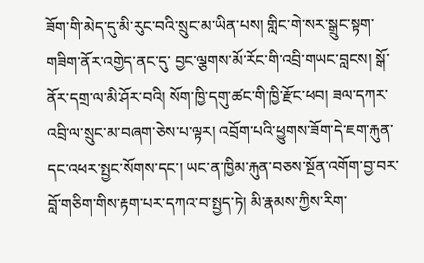ཟོག་གི་མེད་དུ་མི་རུང་བའི་སྲུང་མ་ཡིན་པས། གླིང་གེ་སར་སྒྲུང་སྟག་གཟིག་ནོར་འགྱེད་ནང་དུ་ བྱང་ལྕགས་མོ་རོང་གི་འབྲི་གཡང་བླངས། སྒོ་ནོར་དགྲ་ལ་མི་ཤོར་བའི། སོག་ཁྱི་དགུ་ཚང་གི་ཁྱི་རྫོང་ཕབ། ཟལ་དཀར་འབྲི་ལ་སྲུང་མ་བཞག་ཅེས་པ་ལྟར། འབྲོག་པའི་ཕྱུགས་ཟོག་དེ་ཇག་རྐུན་དང་འཕར་སྤྱང་སོགས་དང་། ཡང་ན་ཁྱིམ་རྐུན་བཅས་སྔོན་འགོག་བྱ་བར་བློ་གཅིག་གིས་རྟག་པར་དཀའ་བ་སྤྱད་ཏེ། མི་རྣམས་ཀྱིས་རིག་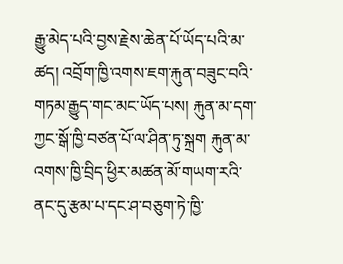རྒྱུ་མེད་པའི་བྱས་རྗེས་ཆེན་པོ་ཡོད་པའི་མ་ཚད། འབྲོག་ཁྱི་འགས་ཇག་རྐུན་བཟུང་བའི་གཏམ་རྒྱུད་གང་མང་ཡོད་པས། རྐུན་མ་དག་ཀྱང་སྒོ་ཁྱི་བཙན་པོ་ལ་ཤིན་ཏུ་སྐྲག རྐུན་མ་འགས་ཁྱི་བྲིད་ཕྱིར་མཚན་མོ་གཡག་རའི་ནང་དུ་རྩམ་པ་དང་ཤ་བཅུག་ཏེ་ཁྱི་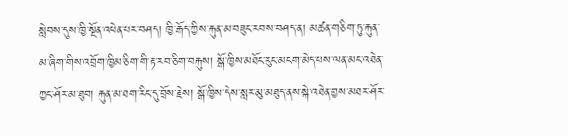སླེབས་དུས་ཁྱི་སྔོན་འཕེན་པར་བཤད། ཁྱི་རྒོད་ཀྱིས་རྐུན་མ་བཟུང་རབས་བཤད་ན། མཚན་གཅིག་ཏུ་རྐུན་མ་ཞིག་གིས་འབྲོག་ཁྱིམ་ཅིག་གི་རྟ་རབ་ཅིག་བརྐུས། སྒོ་ཁྱིས་མཐོང་རུང་མངག་མེད་པས་ལན་མང་འཐེན་ཀྱང་ཤོར་མ་ཐུབ། རྐུན་མ་ཐག་རིང་དུ་བྲོས་རྗེས། སྒོ་ཁྱིས་དེས་སླར་མུ་མཐུད་ནས་སྐེ་འཐེན་བྱས་མཐར་ཤོར་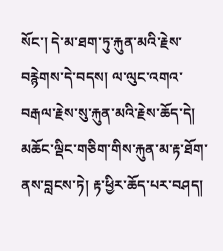སོང་། དེ་མ་ཐག་ཏུ་རྐུན་མའི་རྗེས་བརྙེགས་དེ་བདས། ལ་ལུང་འགའ་བརྒལ་རྗེས་སུ་རྐུན་མའི་རྗེས་ཆོད་དེ། མཆོང་ལྡིང་གཅིག་གིས་རྐུན་མ་རྟ་ཐོག་ནས་བླངས་ཏེ། རྟ་ཕྱིར་ཆོད་པར་བཤད།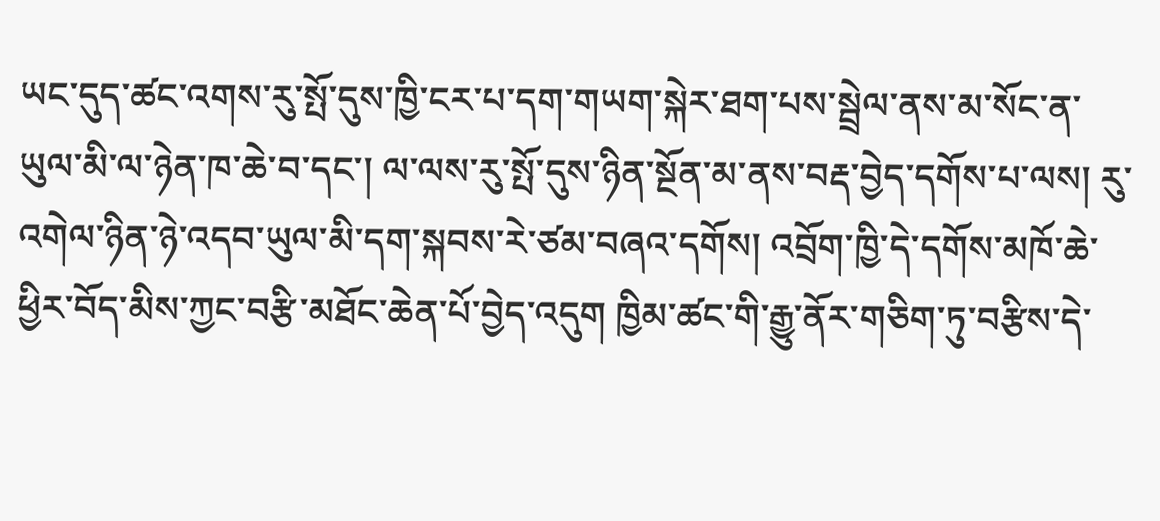ཡང་དུད་ཚང་འགས་རུ་སྤོ་དུས་ཁྱི་ངར་པ་དག་གཡག་སྐེར་ཐག་པས་སྦྲེལ་ནས་མ་སོང་ན་ཡུལ་མི་ལ་ཉེན་ཁ་ཆེ་བ་དང་། ལ་ལས་རུ་སྤོ་དུས་ཉིན་སྔོན་མ་ནས་བརྡ་བྱེད་དགོས་པ་ལས། རུ་འགེལ་ཉིན་ཉེ་འདབ་ཡུལ་མི་དག་སྐབས་རེ་ཙམ་བཞའ་དགོས། འབྲོག་ཁྱི་དེ་དགོས་མཁོ་ཆེ་ཕྱིར་བོད་མིས་ཀྱང་བརྩི་མཐོང་ཆེན་པོ་བྱེད་འདུག ཁྱིམ་ཚང་གི་རྒྱུ་ནོར་གཅིག་ཏུ་བརྩིས་དེ་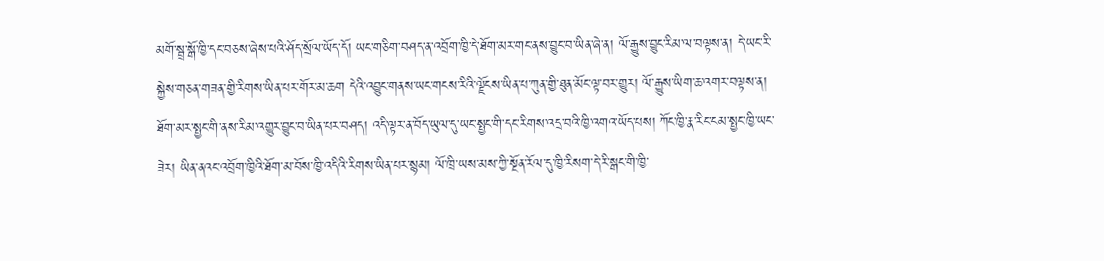མགོ་སྦྲ་སྒོ་ཁྱི་དང་བཅས་ཞེས་པའི་ཤོད་སྲོལ་ཡོད་དོ། ཡང་གཅིག་བཤད་ན་འབྲོག་ཁྱི་དེ་ཐོག་མར་གང་ནས་བྱུང་བ་ཡིན་ཞེ་ན། ལོ་རྒྱུས་བྱུང་རིམ་ལ་བལྟས་ན། དེ་ཡང་རི་སྐྱེས་གཅན་གཟན་གྱི་རིགས་ཡིན་པར་གོར་མ་ཆག དེའི་འབྱུང་གནས་ཡང་གངས་རིའི་ལྗོངས་ཡིན་པ་ཀུན་གྱི་ཐུན་མོང་ལྟ་བར་གྱུར། ལོ་རྒྱུས་ཡིག་ཆ་འགར་བལྟས་ན། ཐོག་མར་སྤྱང་གི་ནས་རིམ་འགྱུར་བྱུང་བ་ཡིན་པར་བཤད། འདི་ལྟར་ན་བོད་ཡུལ་དུ་ཡང་སྤྱང་གི་དང་རིགས་འདྲ་བའི་ཁྱི་འགའ་ཡོད་པས། ཀོང་ཁྱི་རྣ་རིང་ངམ་སྤྱང་ཁྱི་ཡང་ཟེར། ཡིན་ནའང་འབྲོག་ཁྱིའི་ཐོག་མ་བོས་ཁྱི་འདིའི་རིགས་ཡིན་པར་སྙམ། ལོ་ཁྲི་ཡས་མས་ཀྱི་སྔོན་རོལ་དུ་ཁྱི་རིསག་དེ་རི་སྒང་གི་ཁྱི་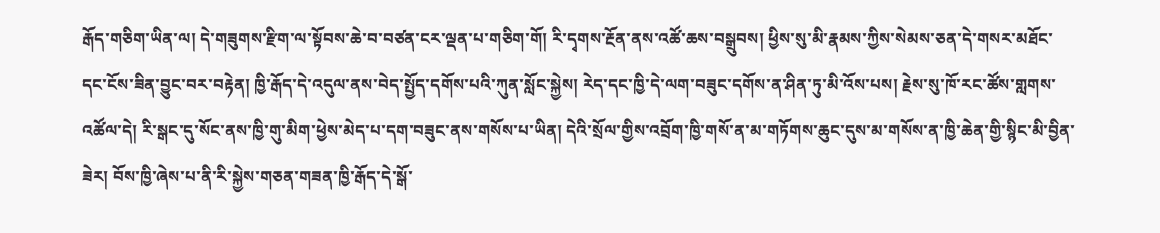རྒོད་གཅིག་ཡིན་ལ། དེ་གཟུགས་རྫིག་ལ་སྟོབས་ཆེ་བ་བཙན་ངར་ལྡན་པ་གཅིག་གོ། རི་དྭགས་རྔོན་ནས་འཚོ་ཆས་བསྒྲུབས། ཕྱིས་སུ་མི་རྣམས་ཀྱིས་སེམས་ཅན་དེ་གསར་མཐོང་དང་ངོས་ཟིན་བྱུང་བར་བརྟེན། ཁྱི་རྒོད་དེ་འདུལ་ནས་བེད་སྤྱོད་དགོས་པའི་ཀུན་སློང་སྐྱེས། རེད་དང་ཁྱི་དེ་ལག་བཟུང་དགོས་ན་ཤིན་ཏུ་མི་འོས་པས། རྗེས་སུ་ཁོ་རང་ཚོས་གླགས་འཚོལ་དེ། རི་སྒང་དུ་སོང་ནས་ཁྱི་གུ་མིག་ཕྱེས་མེད་པ་དག་བཟུང་ནས་གསོས་པ་ཡིན། དེའི་སྲོལ་གྱིས་འབྲོག་ཁྱི་གསོ་ན་མ་གཏོགས་ཆུང་དུས་མ་གསོས་ན་ཁྱི་ཆེན་གྱི་སྙིང་མི་བྱིན་ཟེར། བོས་ཁྱི་ཞེས་པ་ནི་རི་སྐྱེས་གཅན་གཟན་ཁྱི་རྒོད་དེ་སྒོ་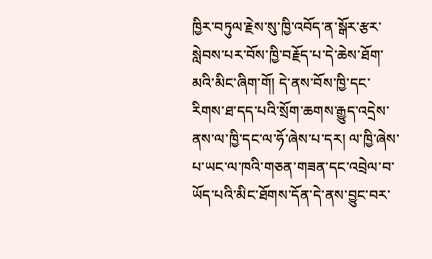ཁྱིར་བཏུལ་རྗེས་སུ་ཁྱི་འབོད་ན་སྒོར་རྩར་སླེབས་པར་བོས་ཁྱི་བརྗོད་པ་དེ་ཆེས་ཐོག་མའི་མིང་ཞིག་གོ། དེ་ནས་བོས་ཁྱི་དང་རིགས་ཐ་དད་པའི་སྲོག་ཆགས་རྒྱུད་འདྲེས་ནས་ལ་ཁྱི་དང་ལ་ཧོ་ཞེས་པ་དར། ལ་ཁྱི་ཞེས་པ་ཡང་ལ་ཁའི་གཅན་གཟན་དང་འབྲེལ་བ་ཡོད་པའི་མིང་ཐོགས་དོན་དེ་ནས་བྱུང་བར་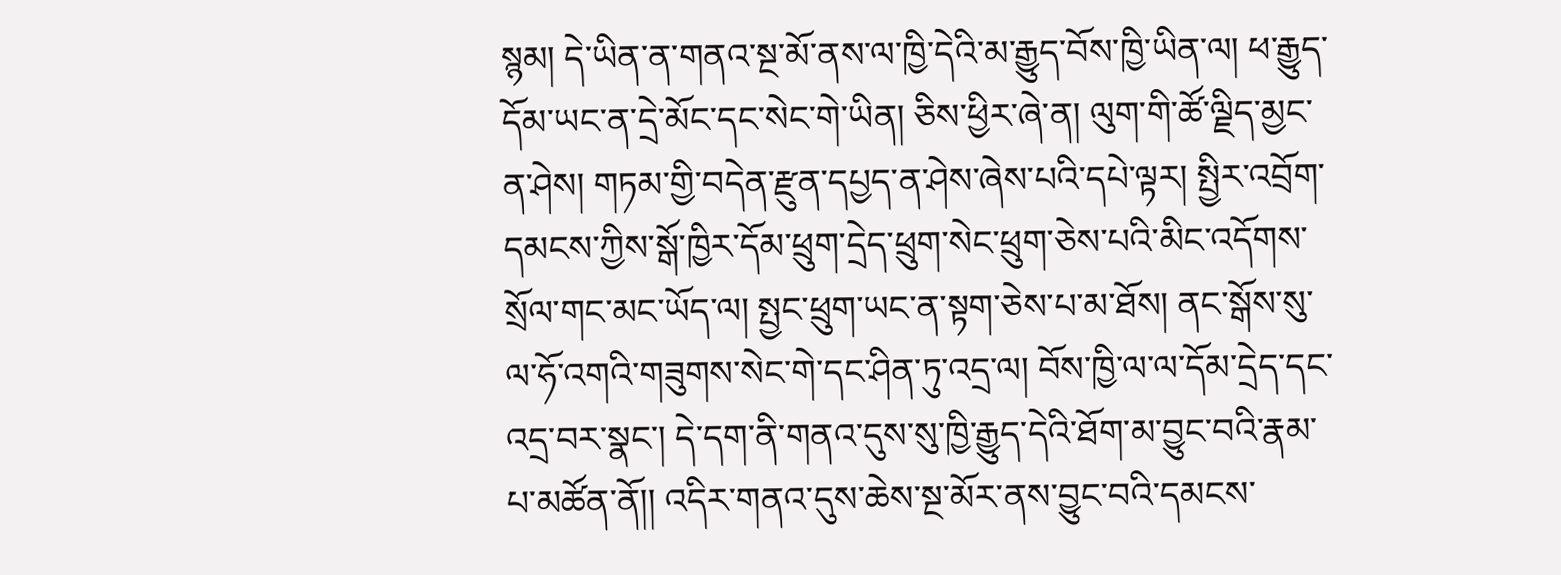སྙམ། དེ་ཡིན་ན་གནའ་སྔ་མོ་ནས་ལ་ཁྱི་དེའི་མ་རྒྱུད་བོས་ཁྱི་ཡིན་ལ། ཕ་རྒྱུད་དོམ་ཡང་ན་དྲེ་མོང་དང་སེང་གེ་ཡིན། ཅིས་ཕྱིར་ཞེ་ན། ལུག་གི་ཚོ་ལྗིད་མྱང་ན་ཤེས། གཏམ་གྱི་བདེན་རྫུན་དཔྱད་ན་ཤེས་ཞེས་པའི་དཔེ་ལྟར། སྤྱིར་འབྲོག་དམངས་ཀྱིས་སྒོ་ཁྱིར་དོམ་ཕྲུག་དྲེད་ཕྲུག་སེང་ཕྲུག་ཅེས་པའི་མིང་འདོགས་སྲོལ་གང་མང་ཡོད་ལ། སྤྱང་ཕྲུག་ཡང་ན་སྟག་ཅེས་པ་མ་ཐོས། ནང་སྒོས་སུ་ལ་ཧོ་འགའི་གཟུགས་སེང་གེ་དང་ཤིན་ཏུ་འདྲ་ལ། བོས་ཁྱི་ལ་ལ་དོམ་དྲེད་དང་འདྲ་བར་སྣང་། དེ་དག་ནི་གནའ་དུས་སུ་ཁྱི་རྒྱུད་དེའི་ཐོག་མ་བྱུང་བའི་རྣམ་པ་མཚོན་ནོ།། འདིར་གནའ་དུས་ཆེས་སྔ་མོར་ནས་བྱུང་བའི་དམངས་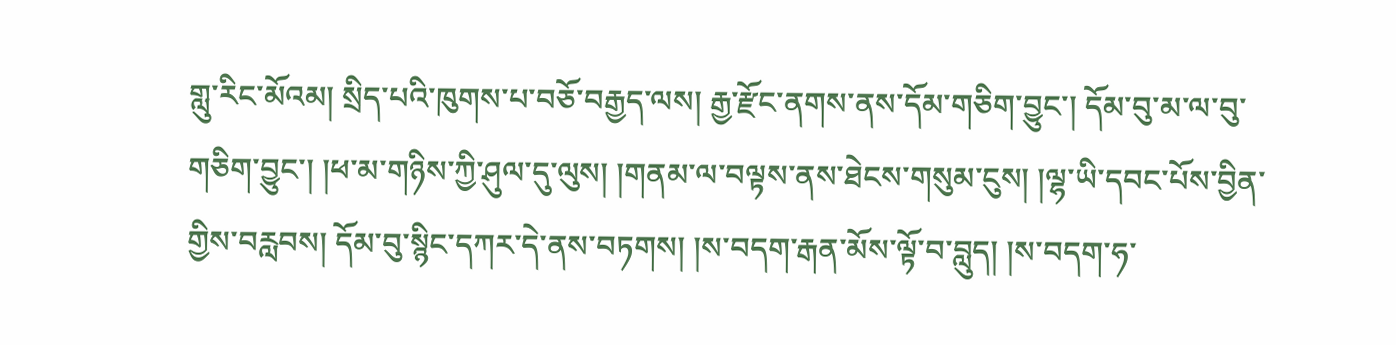གླུ་རིང་མོའམ། སྲིད་པའི་ཁུགས་པ་བཅོ་བརྒྱད་ལས། རྒྱ་རྫོང་ནགས་ནས་དོམ་གཅིག་བྱུང་། དོམ་བུ་མ་ལ་བུ་གཅིག་བྱུང་། །ཕ་མ་གཉིས་ཀྱི་ཤུལ་དུ་ལུས། །གནམ་ལ་བལྟས་ནས་ཐེངས་གསུམ་ངུས། །ལྷ་ཡི་དབང་པོས་བྱིན་གྱིས་བརླབས། དོམ་བུ་སྙིང་དཀར་དེ་ནས་བཏགས། །ས་བདག་རྒན་མོས་ལྟོ་བ་བླུད། །ས་བདག་ཧ་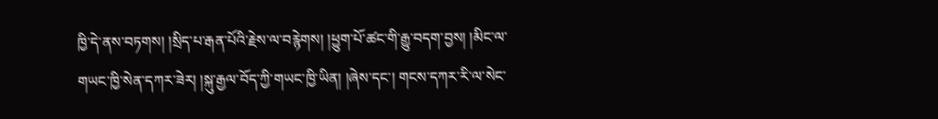ཁྱི་དེ་ནས་བཏགས། །སྲིད་པ་རྒན་པོའི་རྗེས་ལ་བརྙེགས། །ཕྱུག་པོ་ཚང་གི་རྒྱུ་བདག་བྱས། །མིང་ལ་གཡང་ཁྱི་སེན་དཀར་ཟེར། །སྐུ་རྒྱལ་བོད་ཀྱི་གཡང་ཁྱི་ཡིན། །ཞེས་དང་། གངས་དཀར་རི་ལ་སེང་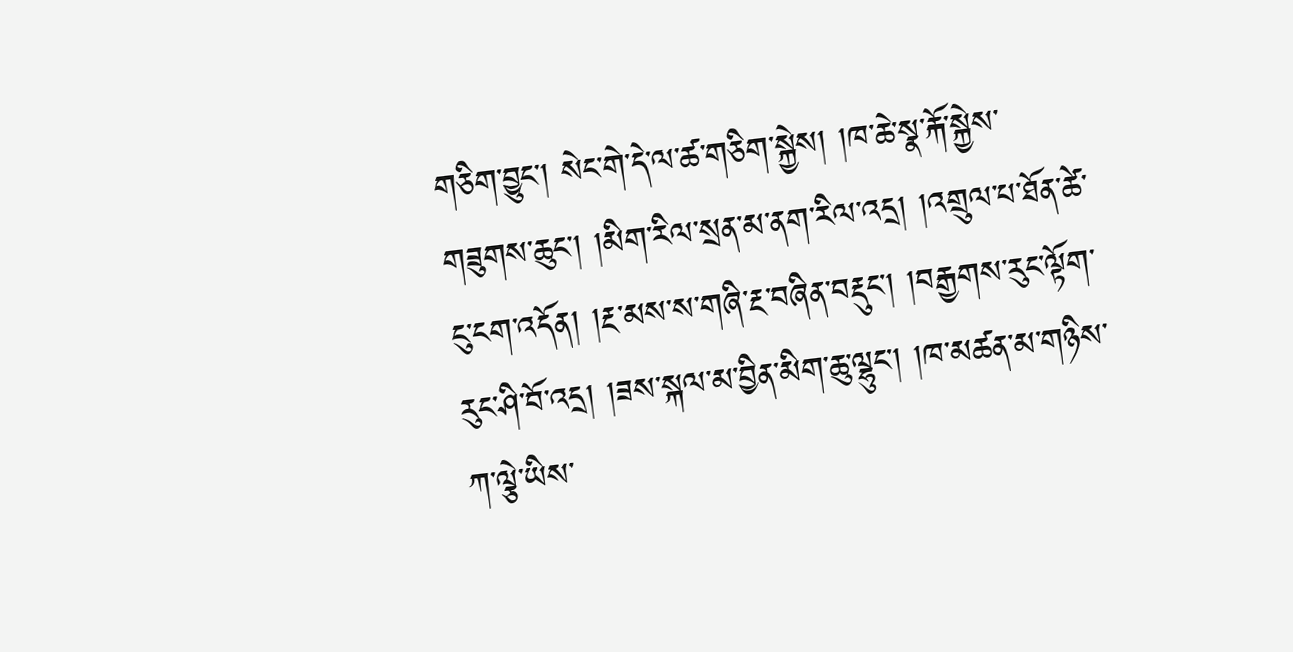གཅིག་བྱུང་། སེང་གེ་དེ་ལ་ཚ་གཅིག་སྐྱེས། །ཁ་ཆེ་སྣ་རྐོ་སྐྱེས་གཟུགས་ཆུང་། །མིག་རིལ་སྲན་མ་ནག་རིལ་འདྲ། །འགྲུལ་པ་ཐོན་ཚེ་ངུ་ངག་འདོན། །རྔ་མས་ས་གཞི་རྔ་བཞིན་བརྡུང་། །བརྒྱགས་རུང་ལྟོག་རུང་ཤི་བོ་འདྲ། །ཟས་སྐལ་མ་བྱིན་མིག་ཆུ་ལྷུང་། །ཁ་མཚན་མ་གཉིས་ཀ་ལྕེ་ཡིས་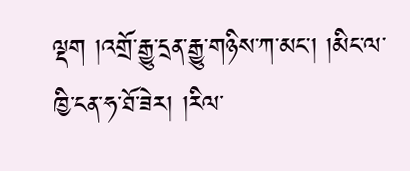ལྡག །འགྲོ་རྒྱུ་དྲན་རྒྱུ་གཉིས་ཀ་མང་། །མིང་ལ་ཁྱི་ངན་ཧ་ཐོ་ཟེར། །རིལ་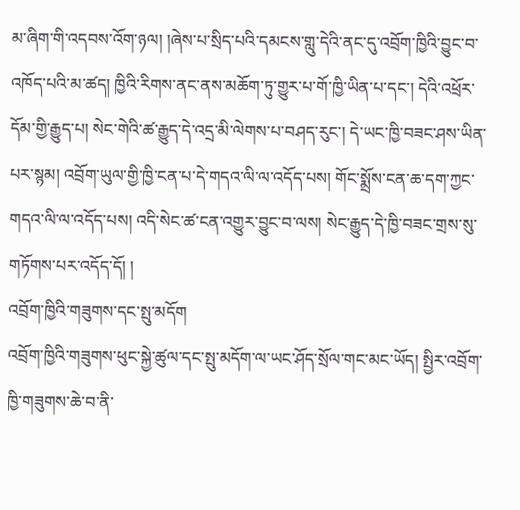མ་ཞིག་གི་འདབས་འོག་ཉལ། །ཞེས་པ་སྲིད་པའི་དམངས་གླུ་དེའི་ནང་དུ་འབྲོག་ཁྱིའི་བྱུང་བ་འཁོད་པའི་མ་ཚད། ཁྱིའི་རིགས་ནང་ནས་མཆོག་ཏུ་གྱུར་པ་གོ་ཁྱི་ཡིན་པ་དང་། དེའི་འཕྲོར་དོམ་གྱི་རྒྱུད་པ། སེང་གེའི་ཚ་རྒྱུད་དེ་འདྲ་མི་ལེགས་པ་བཤད་རུང་། དེ་ཡང་ཁྱི་བཟང་ཤས་ཡིན་པར་སྙམ། འབྲོག་ཡུལ་གྱི་ཁྱི་ངན་པ་དེ་གདའ་ལི་ལ་འདོད་པས། གོང་སྨྲོས་ངན་ཆ་དག་ཀྱང་གདའ་ལི་ལ་འདོད་པས། འདི་སེང་ཚ་ངན་འགྱུར་བྱུང་བ་ལས། སེང་རྒྱུད་དེ་ཁྱི་བཟང་གྲས་སུ་གཏོགས་པར་འདོད་དོ། །
འབྲོག་ཁྱིའི་གཟུགས་དང་སྤུ་མདོག
འབྲོག་ཁྱིའི་གཟུགས་ཕུང་སྐྱེ་ཚུལ་དང་སྤུ་མདོག་ལ་ཡང་ཤོད་སྲོལ་གང་མང་ཡོད། སྤྱིར་འབྲོག་ཁྱི་གཟུགས་ཆེ་བ་ནི་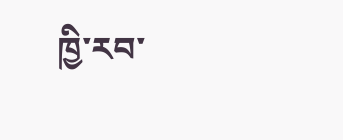ཁྱི་རབ་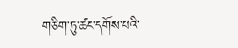གཅིག་ཏུ་ཚང་དགོས་པའི་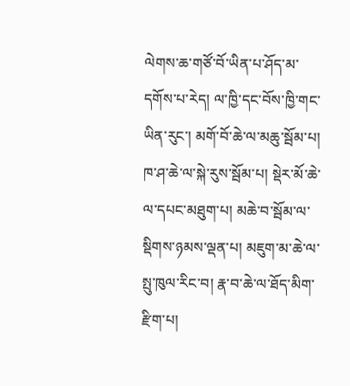ལེགས་ཆ་གཙོ་བོ་ཡིན་པ་ཤོད་མ་དགོས་པ་རེད། ལ་ཁྱི་དང་བོས་ཁྱི་གང་ཡིན་རུང་། མགོ་བོ་ཆེ་ལ་མཆུ་སྦོམ་པ། ཁ་ཤ་ཆེ་ལ་སྐེ་རུས་སྦོམ་པ། སྡེར་མོ་ཆེ་ལ་དཔང་མཐུག་པ། མཆེ་བ་སྦོམ་ལ་སྡིགས་ཉམས་ལྡན་པ། མཇུག་མ་ཆེ་ལ་སྤུ་ཁུལ་རིང་བ། རྣ་བ་ཆེ་ལ་ཐོད་མིག་རྫིག་པ།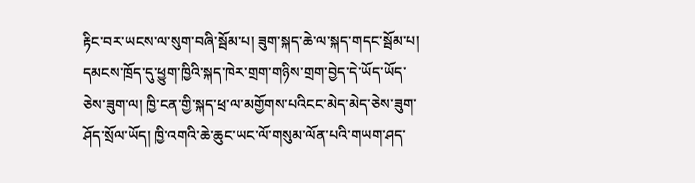རྟིང་བར་ཡངས་ལ་སུག་བཞི་སྦོམ་པ། ཟུག་སྐད་ཆེ་ལ་སྐད་གདང་སྦོམ་པ། དམངས་ཁྲོད་དུ་ཕྱུག་ཁྱིའི་སྐད་ཁེར་གྲག་གཉིས་གྲག་བྱེད་དེ་ཡོད་ཡོད་ཅེས་ཟུག་ལ། ཁྱི་ངན་གྱི་སྐད་ཕྲ་ལ་མགྱོགས་པའིངང་མེད་མེད་ཅེས་ཟུག་ཤོད་སྲོལ་ཡོད། ཁྱི་འགའི་ཆེ་ཆུང་ཡང་ལོ་གསུམ་ལོན་པའི་གཡག་ཤད་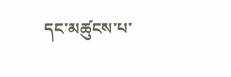དང་མཚུངས་པ་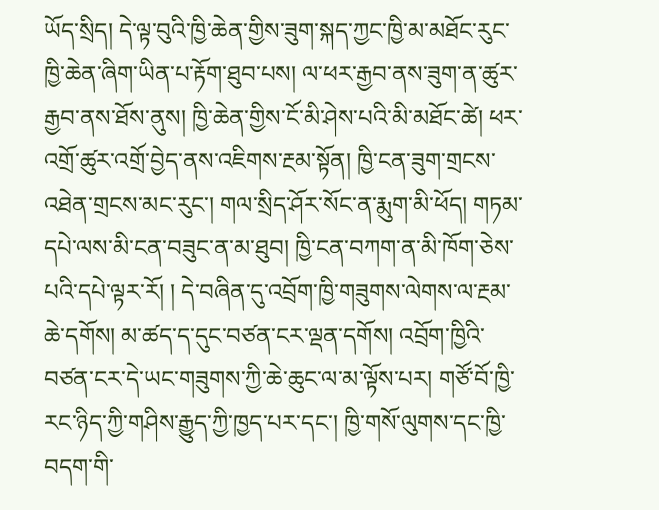ཡོད་སྲིད། དེ་ལྟ་བུའི་ཁྱི་ཆེན་གྱིས་ཟུག་སྐད་ཀྱང་ཁྱི་མ་མཐོང་རུང་ཁྱི་ཆེན་ཞིག་ཡིན་པ་རྟོག་ཐུབ་པས། ལ་ཕར་རྒྱབ་ནས་ཟུག་ན་ཚུར་རྒྱབ་ནས་ཐོས་ནུས། ཁྱི་ཆེན་གྱིས་ངོ་མི་ཤེས་པའི་མི་མཐོང་ཚེ། ཕར་འགྲོ་ཚུར་འགྲོ་བྱེད་ནས་འཇིགས་རྔམ་སྟོན། ཁྱི་ངན་ཟུག་གྲངས་འཐེན་གྲངས་མང་རུང་། གལ་སྲིད་ཤོར་སོང་ན་རྨུག་མི་ཕོད། གཏམ་དཔེ་ལས་མི་ངན་བཟུང་ན་མ་ཐུབ། ཁྱི་ངན་བཀག་ན་མི་ཁོག་ཅེས་པའི་དཔེ་ལྟར་རོ། ། དེ་བཞིན་དུ་འབྲོག་ཁྱི་གཟུགས་ལེགས་ལ་རྔམ་ཆེ་དགོས། མ་ཚད་ད་དུང་བཙན་ངར་ལྡན་དགོས། འབྲོག་ཁྱིའི་བཙན་ངར་དེ་ཡང་གཟུགས་ཀྱི་ཆེ་ཆུང་ལ་མ་ལྟོས་པར། གཙོ་བོ་ཁྱི་རང་ཉིད་ཀྱི་གཤིས་རྒྱུད་ཀྱི་ཁྱད་པར་དང་། ཁྱི་གསོ་ལུགས་དང་ཁྱི་བདག་གི་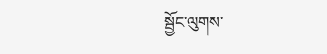སྦྱོང་ལུགས་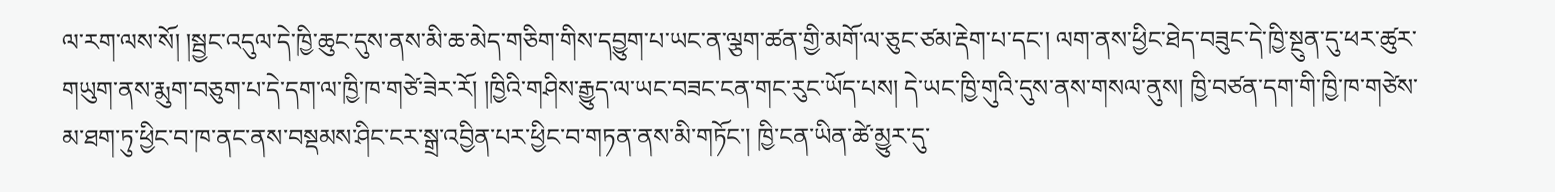ལ་རག་ལས་སོ། །སྦྱང་འདུལ་དེ་ཁྱི་ཆུང་དུས་ནས་མི་ཆ་མེད་གཅིག་གིས་དབྱུག་པ་ཡང་ན་ལྕག་ཚན་གྱི་མགོ་ལ་ཅུང་ཙམ་རྡེག་པ་དང་། ལག་ནས་ཕྱིང་ཐེད་བཟུང་དེ་ཁྱི་སྔུན་དུ་ཕར་ཚུར་གཡུག་ནས་རྨུག་བཅུག་པ་དེ་དག་ལ་ཁྱི་ཁ་གཙེ་ཟེར་རོ། །ཁྱིའི་གཤིས་རྒྱུད་ལ་ཡང་བཟང་ངན་གང་རུང་ཡོད་པས། དེ་ཡང་ཁྱི་གུའི་དུས་ནས་གསལ་ནུས། ཁྱི་བཙན་དག་གི་ཁྱི་ཁ་གཙེས་མ་ཐག་ཏུ་ཕྱིང་བ་ཁ་ནང་ནས་བསྡམས་ཤིང་ངར་སྒྲ་འབྱིན་པར་ཕྱིང་བ་གཏན་ནས་མི་གཏོང་། ཁྱི་ངན་ཡིན་ཚེ་མྱུར་དུ་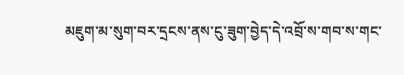མཇུག་མ་སུག་བར་དྲངས་ནས་ངུ་ཟུག་བྱེད་དེ་འབྲོ་ས་གབ་ས་གང་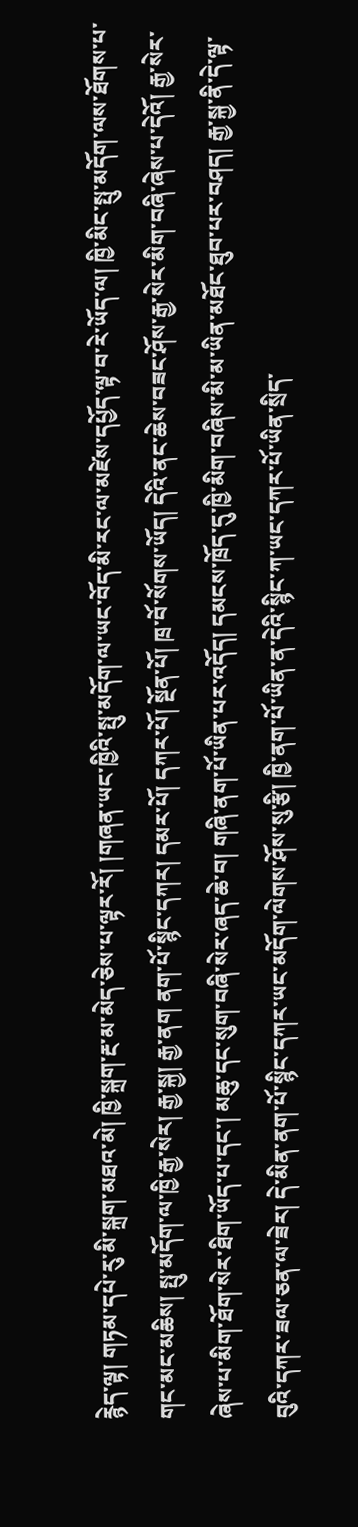རྙེད་ལྟ། གཏམ་དཔེ་རུ་མི་སྐྲག་མཐའ་མེ། ཁྱི་སྐྲག་རྔ་མ་མེད་ཅེས་པ་ལྟར་རོ། །གཞན་ཡང་ཁྱིའི་སྤུ་མདོག་ལ་ཡང་བོད་མི་རང་ལ་མཛེས་དཔྱོད་ལྟ་བ་རེ་ཡོད་ལ། ཁྱི་མིང་སྤུ་མདོག་ལས་ཐོགས་པ་གང་མང་མཆིས། སྤུ་མདོག་ལ་ཁྱི་རྒྱ་སེར། རྒྱ་སྐྱ། རྒྱ་ནག ནག་པོ་སྙིང་དཀར། དམར་པོ། དཀར་པོ། སྔོན་པོ། ཁྲ་བོ་སོགས་ཡོད། དེའི་ནང་ཆེས་བཟང་ཤོས་རྒྱ་སེར་མིག་བཞི་ཞེས་པ་དེའོ། རྒྱ་སེར་ཞེས་པ་མིག་ཐོག་སེར་ཐིག་ཡོད་པ་དང་། མཆུ་དང་སུག་བཞི་སེར་ཞད་ཆེ་བ། གཞི་ནག་པོ་ཡིན་པར་འདོད། དམངས་ཁྲོད་དུ་ཁྱི་མིག་བཞིས་མི་མ་ཡིན་མཐོང་ཐུབ་པར་བཤད། རྒྱ་སྐྱ་ནི་དེ་ལྟ་བུའི་དཀར་ཟལ་ཅན་ལ་ཟེར། དེ་མིན་ནག་པོ་སྙིང་དཀར་ཡང་མདོག་ལེགས་ཤོས་སུ་རྩི། ཁྱི་ནག་པོ་ཡིན་ན་དེའི་སྙིང་ཀ་ཡང་དཀར་པོ་ཡིན་སྲིད་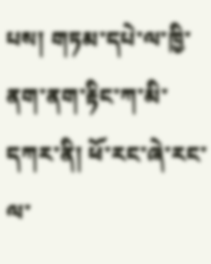པས། གཏམ་དཔེ་ལ་ཁྱི་ནག་ནག་རྟིང་ཀ་མི་དཀར་ནི། ཕོ་རང་ཞེ་རང་ལ་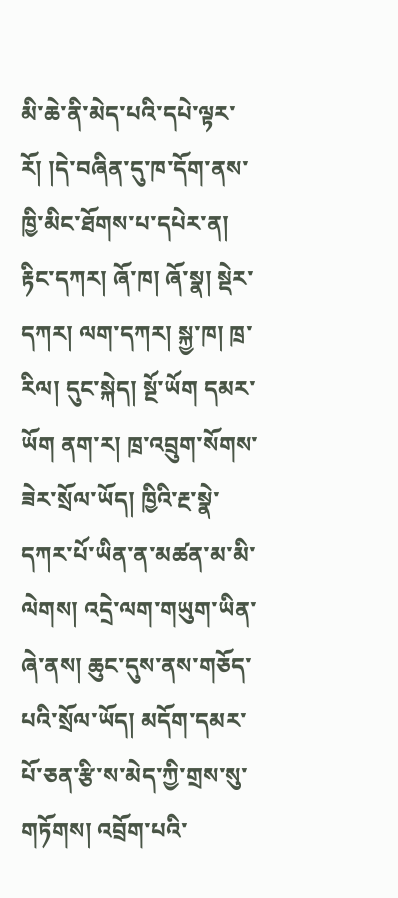མི་ཆེ་ནི་མེད་པའི་དཔེ་ལྟར་རོ། །དེ་བཞིན་དུ་ཁ་དོག་ནས་ཁྱི་མིང་ཐོགས་པ་དཔེར་ན། རྟིང་དཀར། ཞོ་ཁ། ཞོ་སྣ། སྡེར་དཀར། ལག་དཀར། སྐྱ་ཁ། ཁྲ་རིལ། དུང་སྐེད། སྔོ་ཡོག དམར་ཡོག ནག་ར། ཁྲ་འབྲུག་སོགས་ཟེར་སྲོལ་ཡོད། ཁྱིའི་རྔ་སྣེ་དཀར་པོ་ཡིན་ན་མཚན་མ་མི་ལེགས། འདྲེ་ལག་གཡུག་ཡིན་ཞེ་ནས། ཆུང་དུས་ནས་གཅོད་པའི་སྲོལ་ཡོད། མདོག་དམར་པོ་ཅན་རྩི་ས་མེད་ཀྱི་གྲས་སུ་གཏོགས། འབྲོག་པའི་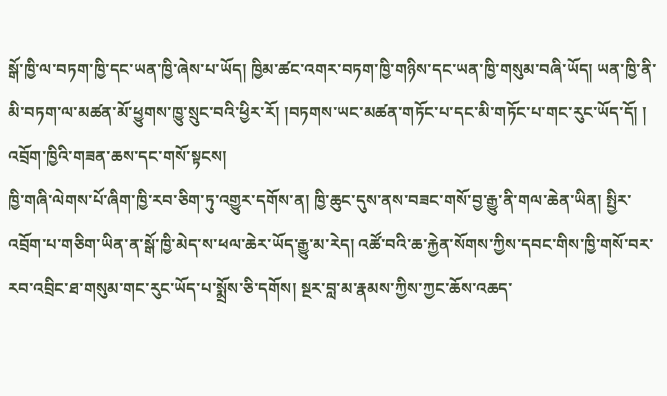སྒོ་ཁྱི་ལ་བཏག་ཁྱི་དང་ཡན་ཁྱི་ཞེས་པ་ཡོད། ཁྱིམ་ཚང་འགར་བཏག་ཁྱི་གཉིས་དང་ཡན་ཁྱི་གསུམ་བཞི་ཡོད། ཡན་ཁྱི་ནི་མི་བཏག་ལ་མཚན་མོ་ཕྱུགས་ཁྱུ་སྲུང་བའི་ཕྱིར་རོ། །བཏགས་ཡང་མཚན་གཏོང་པ་དང་མི་གཏོང་པ་གང་རུང་ཡོད་དོ། །
འབྲོག་ཁྱིའི་གཟན་ཆས་དང་གསོ་སྟངས།
ཁྱི་གཞི་ལེགས་པོ་ཞིག་ཁྱི་རབ་ཅིག་ཏུ་འགྱུར་དགོས་ན། ཁྱི་ཆུང་དུས་ནས་བཟང་གསོ་བྱ་རྒྱུ་ནི་གལ་ཆེན་ཡིན། སྤྱིར་འབྲོག་པ་གཅིག་ཡིན་ན་སྒོ་ཁྱི་མེད་ས་ཕལ་ཆེར་ཡོད་རྒྱུ་མ་རེད། འཚོ་བའི་ཆ་རྐྱེན་སོགས་ཀྱིས་དབང་གིས་ཁྱི་གསོ་བར་རབ་འབྲིང་ཐ་གསུམ་གང་རུང་ཡོད་པ་སྨྲོས་ཅི་དགོས། སྔར་བླ་མ་རྣམས་ཀྱིས་ཀྱང་ཆོས་འཆད་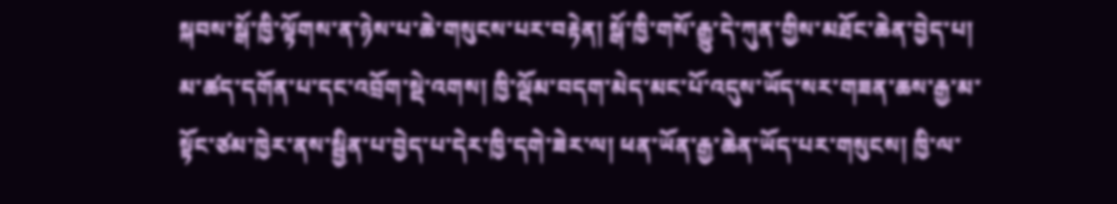སྐབས་སྒོ་ཁྱི་ལྟོགས་ན་ཉེས་པ་ཆེ་གསུངས་པར་བརྟེན། སྒོ་ཁྱི་གསོ་རྒྱུ་དེ་ཀུན་གྱིས་མཐོང་ཆེན་བྱེད་པ། མ་ཚད་དགོན་པ་དང་འབྲོག་སྡེ་འགས། ཁྱི་ལྡོམ་བདག་མེད་མང་པོ་འདུས་ཡོད་སར་གཟན་ཆས་རྒྱ་མ་སྟོང་ཙམ་ཁྱེར་ནས་སྦྱིན་པ་བྱེད་པ་དེར་ཁྱི་དགེ་ཟེར་ལ། ཕན་ཡོན་རྒྱ་ཆེན་ཡོད་པར་གསུངས། ཁྱི་ལ་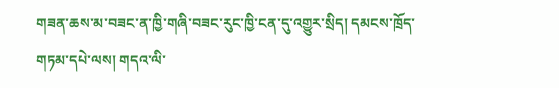གཟན་ཆས་མ་བཟང་ན་ཁྱི་གཞི་བཟང་རུང་ཁྱི་ངན་དུ་འགྱུར་སྲིད། དམངས་ཁྲོད་གཏམ་དཔེ་ལས། གདའ་ལི་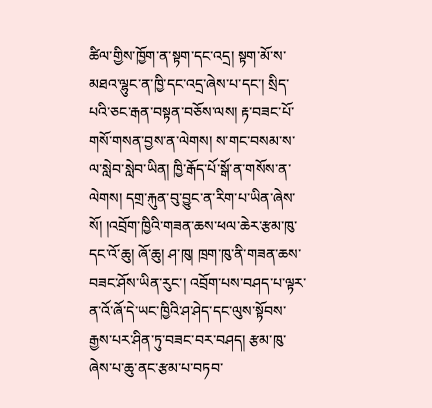ཚིལ་གྱིས་ཁྱོག་ན་སྟག་དང་འདྲ། སྟག་མོ་ས་མཐའ་ལྷུང་ན་ཁྱི་དང་འདྲ་ཞེས་པ་དང་། སྲིད་པའི་ཅང་རྒན་བསྟན་བཅོས་ལས། རྟ་བཟང་པོ་གསོ་གསན་བྱས་ན་ལེགས། ས་གང་བསམ་ས་ལ་སླེབ་སླེབ་ཡིན། ཁྱི་རྒོད་པོ་སྒོ་ན་གསོས་ན་ལེགས། དགྲ་རྐུན་བུ་བྱུང་ན་རིག་པ་ཡིན་ཞེས་སོ། །འབྲོག་ཁྱིའི་གཟན་ཆས་ཕལ་ཆེར་རྩམ་ཁུ་དང་འོ་ཆུ། ཞོ་ཆུ། ཤ་ཁུ། ཁྲག་ཁུ་ནི་གཟན་ཆས་བཟང་ཤོས་ཡིན་རུང་། འབྲོག་པས་བཤད་པ་ལྟར་ན་འོ་ཞོ་དེ་ཡང་ཁྱིའི་ཤ་ཤེད་དང་ལུས་སྟོབས་རྒྱས་པར་ཤིན་ཏུ་བཟང་བར་བཤད། རྩམ་ཁུ་ཞེས་པ་ཆུ་ནང་རྩམ་པ་བཏབ་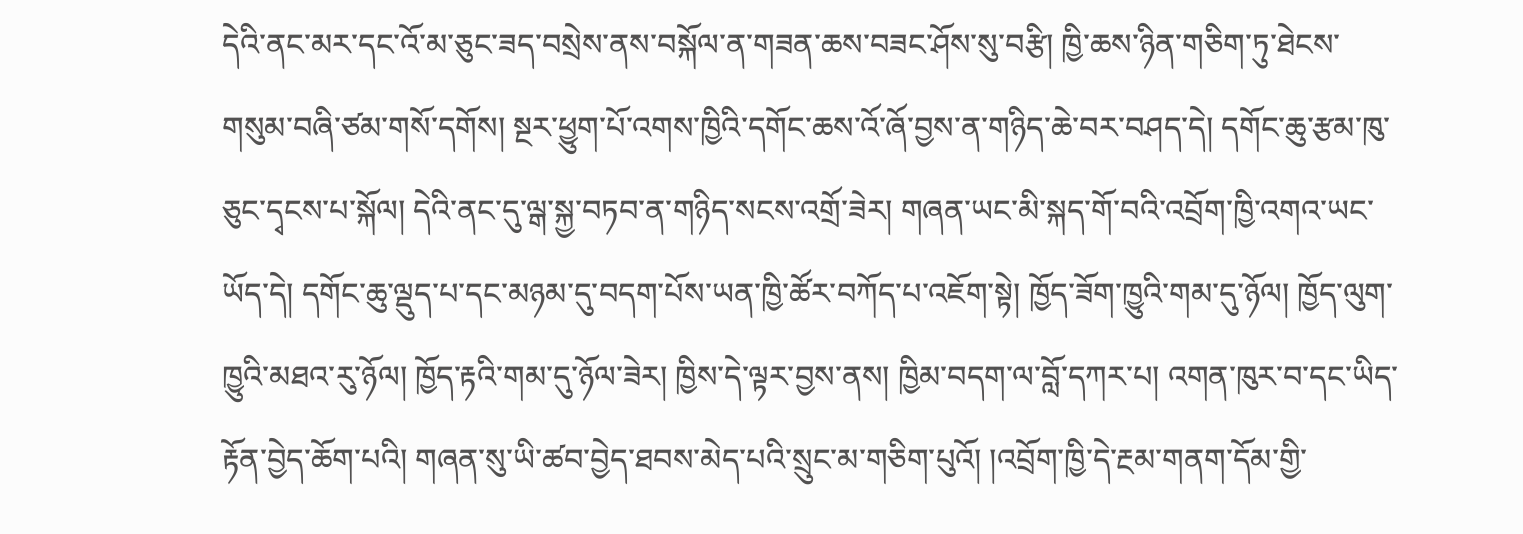དེའི་ནང་མར་དང་འོ་མ་ཅུང་ཟད་བསྲེས་ནས་བསྐོལ་ན་གཟན་ཆས་བཟང་ཤོས་སུ་བརྩི། ཁྱི་ཆས་ཉིན་གཅིག་ཏུ་ཐེངས་གསུམ་བཞི་ཙམ་གསོ་དགོས། སྔར་ཕྱུག་པོ་འགས་ཁྱིའི་དགོང་ཆས་འོ་ཞོ་བྱས་ན་གཉིད་ཆེ་བར་བཤད་དེ། དགོང་ཆུ་རྩམ་ཁུ་ཅུང་དྭངས་པ་སྐོལ། དེའི་ནང་དུ་ལྒ་སྐྱ་བཏབ་ན་གཉིད་སངས་འགྲོ་ཟེར། གཞན་ཡང་མི་སྐད་གོ་བའི་འབྲོག་ཁྱི་འགའ་ཡང་ཡོད་དེ། དགོང་ཆུ་ལྡུད་པ་དང་མཉམ་དུ་བདག་པོས་ཡན་ཁྱི་ཚོར་བཀོད་པ་འཇོག་སྟེ། ཁྱོད་ཟོག་ཁྱུའི་གམ་དུ་ཉོལ། ཁྱོད་ལུག་ཁྱུའི་མཐའ་རུ་ཉོལ། ཁྱོད་རྟའི་གམ་དུ་ཉོལ་ཟེར། ཁྱིས་དེ་ལྟར་བྱས་ནས། ཁྱིམ་བདག་ལ་བློ་དཀར་པ། འགན་ཁུར་བ་དང་ཡིད་རྟོན་བྱེད་ཆོག་པའི། གཞན་སུ་ཡི་ཚབ་བྱེད་ཐབས་མེད་པའི་སྲུང་མ་གཅིག་པུའོ། །འབྲོག་ཁྱི་དེ་རྔམ་གནག་དོམ་གྱི་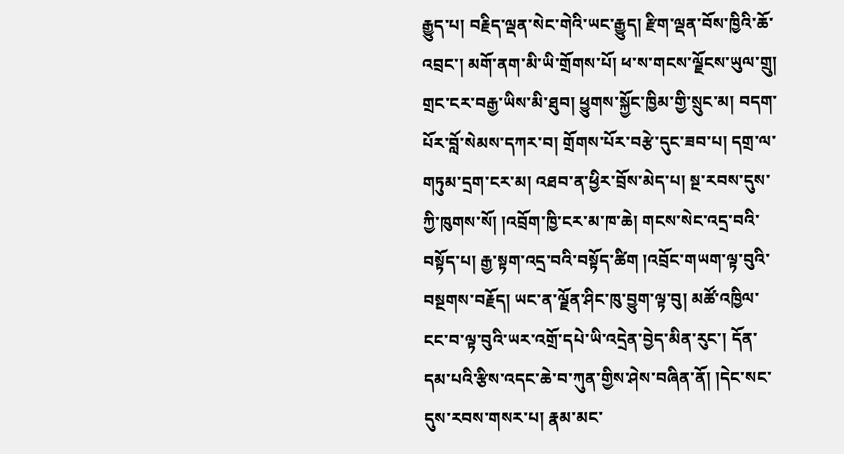རྒྱུད་པ། བརྗིད་ལྡན་སེང་གེའི་ཡང་རྒྱུད། རྫིག་ལྡན་བོས་ཁྱིའི་ཆོ་འབྲང་། མགོ་ནག་མི་ཡི་གྲོགས་པོ། ཕ་ས་གངས་ལྗོངས་ཡུལ་གྲུ། གྲང་ངར་བརྒྱ་ཡིས་མི་ཐུབ། ཕྱུགས་སྐྱོང་ཁྱིམ་གྱི་སྲུང་མ། བདག་པོར་བློ་སེམས་དཀར་བ། གྲོགས་པོར་བརྩེ་དུང་ཟབ་པ། དགྲ་ལ་གཏུམ་དྲག་ངར་མ། འཐབ་ན་ཕྱིར་བྲོས་མེད་པ། སྔ་རབས་དུས་ཀྱི་ཁུགས་སོ། །འབྲོག་ཁྱི་ངར་མ་ཁ་ཆེ། གངས་སེང་འདྲ་བའི་བསྟོད་པ། རྒྱ་སྟག་འདྲ་བའི་བསྟོད་ཚིག །འབྲོང་གཡག་ལྟ་བུའི་བསྔགས་བརྗོད། ཡང་ན་ལྗོན་ཤིང་ཁུ་བྱུག་ལྟ་བུ། མཚོ་འཁྱིལ་ངང་བ་ལྟ་བུའི་ཡར་འགྲོ་དཔེ་ཡི་འདྲེན་བྱེད་མིན་རུང་། དོན་དམ་པའི་རྩིས་འདང་ཆེ་བ་ཀུན་གྱིས་ཤེས་བཞིན་ནོ། །དེང་སང་དུས་རབས་གསར་པ། རྣམ་མང་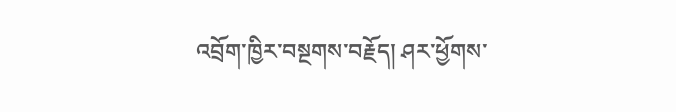འབྲོག་ཁྱིར་བསྔགས་བརྗོད། ཤར་ཕྱོགས་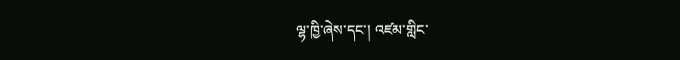ལྷ་ཁྱི་ཞེས་དང་། འཛམ་གླིང་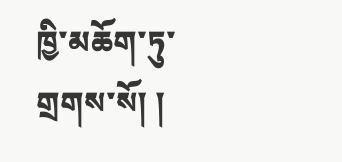ཁྱི་མཆོག་ཏུ་གྲགས་སོ། །